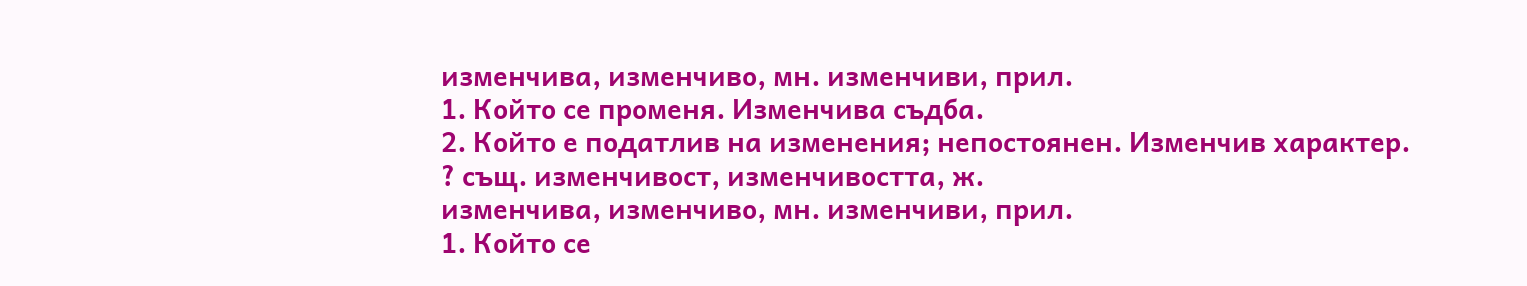изменчива, изменчиво, мн. изменчиви, прил.
1. Който се променя. Изменчива съдба.
2. Който е податлив на изменения; непостоянен. Изменчив характер.
? същ. изменчивост, изменчивостта, ж.
изменчива, изменчиво, мн. изменчиви, прил.
1. Който се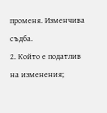променя. Изменчива съдба.
2. Който е податлив на изменения;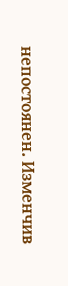непостоянен. Изменчив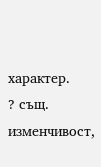характер.
? същ. изменчивост,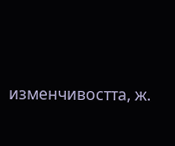изменчивостта, ж.